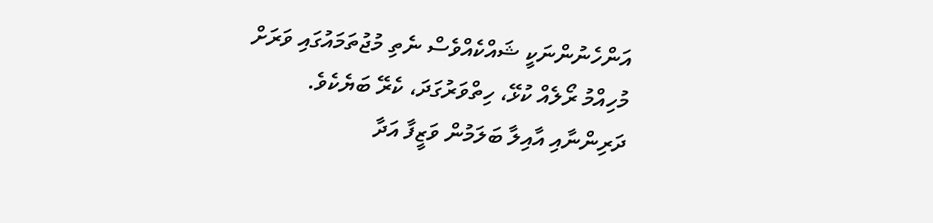އަންހެނުންނަކީ ޝައްކެއްވެސް ނެތި މުޖުތަމައުގައި ވަރަށް މުހިއްމު ރޯލެއް ކުޅޭ، ހިތްވަރުގަދަ، ކެރޭ ބަޔެކެވެ. ދަރިންނާއި އާއިލާ ބަލަމުން ވަޒީފާ އަދާ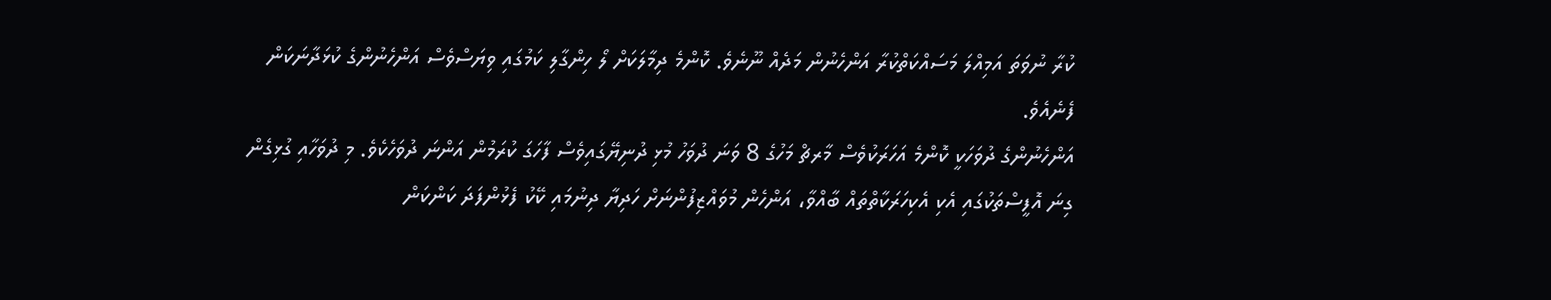ކުރާ ނުވަތަ އަމިއްލަ މަސައްކަތްކުރާ އަންހެނުން މަދެއް ނޫނެވެ. ކޮންމެ ދިމާލަކަށް ލޯ ހިންގާލި ކަމުގައި ވިޔަސްވެސް އަންހެނުންގެ ކުޅަދާނަކަން ފެނެއެވެ.
އަންހެނުންގެ ދުވަހަކީ ކޮންމެ އަހަރަކުވެސް މާރޗް މަހުގެ 8 ވަނަ ދުވަހު މުޅި ދުނިޔޭގައިވެސް ފާހަގަ ކުރަމުން އަންނަ ދުވަހެކެވެ. މި ދުވަހާއި ގުޅިގެން ގިނަ އޮފީސްތަކުގައި އެކި އެކިހަރަކާތްތައް ބާއްވާ، އަންހެން މުވައްޒިފުންނަށް ހަދިޔާ ދިނުމައި ކޭކު ފެޅުންފަދަ ކަންކަން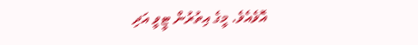އޮވެއެވެ. މީގެ އިތުރުން ޓީވީ އަދި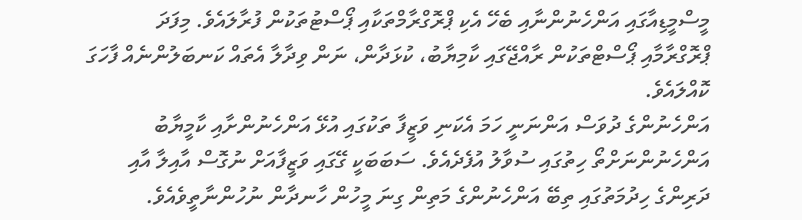މީސްމީޑިއާގައި އަންހެނުންނާއި ބެހޭ އެކި ޕްރޮގްރާމްތަކާއި ޕޯސްޓުތަކުން ފުރާލައެވެ. މިފަދަ ޕްރޮގްރާމާއި ޕޯސްޓްތަކުން ރާއްޖޭގައި ކާމިޔާބު، ކުޅަދާން، ނަން ވިދާލާ އެތައް ކަނބަލުންނެއް ފާހަގަ ކޮއްލައެވެ.
އަންހެނުންގެ ދުވަސް އަންނަނީ ހަމަ އެކަނި ވަޒީފާ ތަކުގައި އުޅޭ އަންހެނުންށާއި ކާމީޔާބު އަންހެނުންނަށްތޯ ހިތުގައި ސުވާލު އުފެދެއެވެ. ސަބަބަކީ ގޭގައި ވަޒީފާއަށް ނުގޮސް އާއިލާ އާއި ދަރިންގެ ހިދުމަތުގައި ތިބޭ އަންހެނުންގެ މަތިން ގިނަ މީހުން ހާނދާން ނުހުންނާތީވެއެވެ.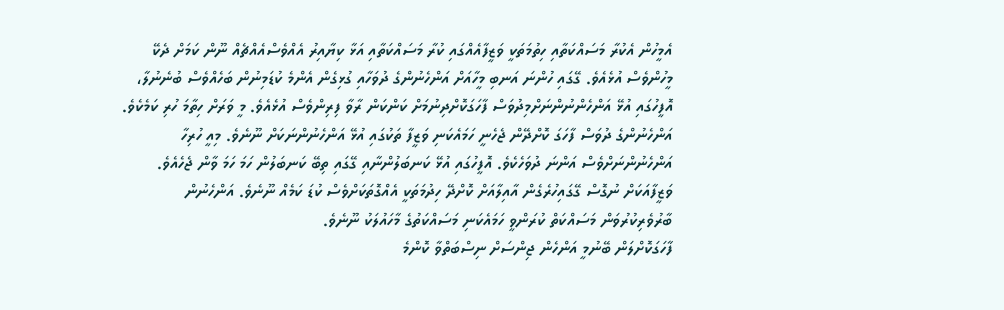އެމީހުން އެކުރާ މަސައްކަތާއި ހިތުމަތަކީ ވަޒީފާއެއްގައި ކުރާ މަސައްކަތާއި އަޅާ ކިޔާއިރު އެއްވެސްއެއްޗެއް ނޫން ކަމަށް ދެކޭ މީހުންވެސް އުޅެއެވެ. ގޭގައި ހުންނަ އަނބި މީހާއަށް އަންހެނުންގެ ދުވަހާއި ގުޅިގެން އެންމެ ކުޑަމިނުން ބަހެއްވެސް ބުނެނުލާ، އޮފީހުގައި އުޅޭ އަންހެންނުންނަށްމިދުވަސް ފާހަގަކޮށްދިނުމަށް ކަންކަން ރާވާ ފިރިންވެސް އުޅެއެވެ. މީ ވަރަށް ހިތާމަ ހުރި ކަމެކެވެ. އަންހެނުންގެ ދުވަސް ފާހަގަ ކޮށްދޭން ޖެހެނީ ހަމައެކަނި ވަޒީފާ ތަކުގައި އުޅޭ އަންހެނުންނަކަށް ނޫނެވެ. މިއީ ހުރިހާ އަންހެނުންނަށްވެސް އަންނަ ދުވަހެކެވެ. އޮފީހުގައި އުޅޭ ކަނބަލުންނާއި ގޭގައި ތިބޭ ކަނބަލުން ހަމަ ހަމަ ވާން ޖެހެއެވެ. ވަޒީފާއަކަށް ނުގޮސް ގޭގައިހުރެގެން އާއިލާއަށް ކޮށްދޭ ހިދުމަތަކީ އެއްގޮތަކަށްވެސް ކުޑަ ކަމެއް ނޫނެވެ. އަންހެނުން ބާރުވެރިކުރުވަން މަސައްކަތް ކުރަންވީ ހަމައެކަނި މަސައްކަތުގެ މާހައުލަކު ނޫނެވެ.
ފާހަގަކޮށްލަން ބޭނުމީ އަންހެން ޖިންސަށް ނިސްބަތްވާ ކޮންމެ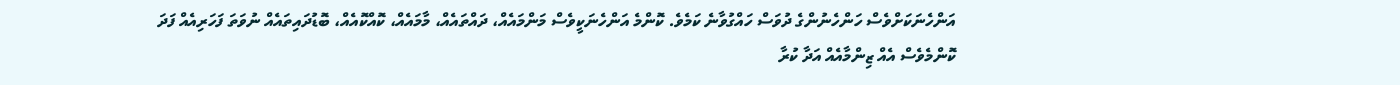އަންހެނަކަށްވެސް ހަންހެނުންގެ ދުވަސް ހައްގުވާނެ ކަމެވެ. ކޮންމެ އަންހެނަކީވެސް މަންމައެއް، ދައްތައެއް، މާމައެއް، ކޮއްކޮއެއް، ބޮޑުދައިތައެއް ނުވަތަ ފަހަރިއެއް ފަދަ ކޮންމެވެސް އެއް ޒިންމާއެއް އަދާ ކުރާ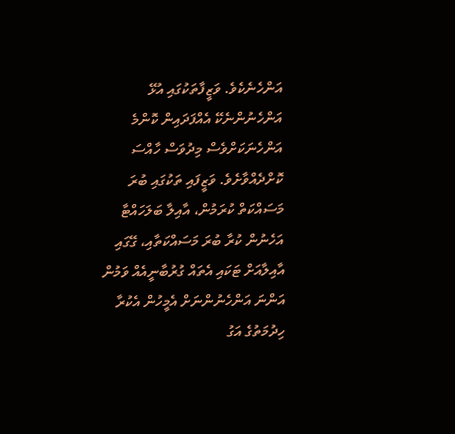އަންހެނެކެވެ. ވަޒީފާތަކުގައި އުޅޭ އަންހެނުންނެކޭ އެއްފަދައިން ކޮންމެ އަންހެނަކަށްވެސް މިދުވަސް ހާއްސަ ކޮށްދެއްވާށެވެ. ވަޒީފައި ތަކުގައި ބުރަ މަސައްކަތް ކުރަމުން، އާއިލާ ބަލަހައްޓާ އަހެނުން ކުރާ ބުރަ މަސައްކަތާއި، ގޭގައި އާއިލާއަށް ޓަކައި އެތައް ގުރުބާނީއެއް ވަމުން އަންނަ އަންހެނުންނަށް އެމީހުން އެކުރާ ހިދުމަތުގެ އަގު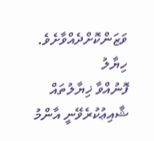ވަޒަންކޮށްދެއްވާށެވެ.
ހިޔާލު
ފޮނުއްވާ ޚިޔާލުތައް ޝާއިޢުކުރެވޭނީ އާންމު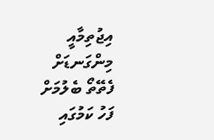އިޖުތިމާއީ މިންގަނޑަށް ފެތޭތޯ ބެލުމަށް ފަހު ކަމުގައި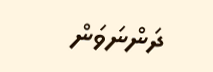ދަންނަވަން